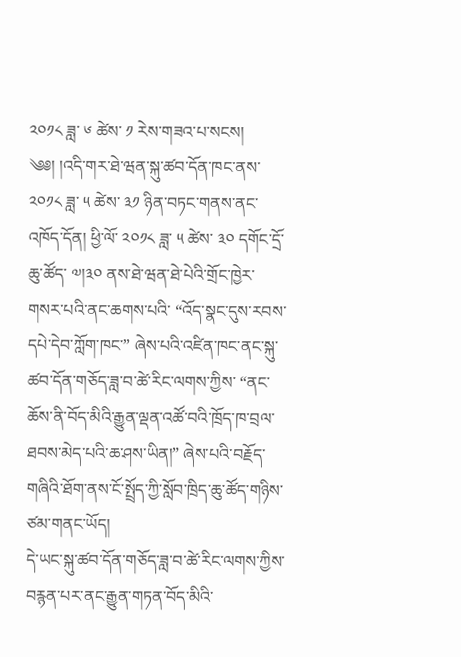༢༠༡༨ ཟླ་ ༦ ཚེས་ ༡ རེས་གཟའ་པ་སངས།
༄༅། །འདི་གར་ཐེ་ཝན་སྐུ་ཚབ་དོན་ཁང་ནས་ ༢༠༡༨ ཟླ་ ༥ ཚེས་ ༣༡ ཉིན་བཏང་གནས་ནང་འཁོད་དོན། ཕྱི་ལོ་ ༢༠༡༨ ཟླ་ ༥ ཚེས་ ༣༠ དགོང་དྲོ་ཆུ་ཚོད་ ༧།༣༠ ནས་ཐེ་ཝན་ཐེ་པེའི་གྲོང་ཁྱེར་གསར་པའི་ནང་ཆགས་པའི་ “འོད་སྣང་དུས་རབས་དཔེ་དེབ་ཀློག་ཁང་” ཞེས་པའི་འཛིན་ཁང་ནང་སྐུ་ཚབ་དོན་གཅོད་ཟླ་བ་ཚེ་རིང་ལགས་ཀྱིས་ “ནང་ཆོས་ནི་བོད་མིའི་རྒྱུན་ལྡན་འཚོ་བའི་ཁྲོད་ཁ་བྲལ་ཐབས་མེད་པའི་ཆ་ཤས་ཡིན།” ཞེས་པའི་བརྗོད་གཞིའི་ཐོག་ནས་ངོ་སྤྲོད་ཀྱི་སློབ་ཁྲིད་ཆུ་ཚོད་གཉིས་ཙམ་གནང་ཡོད།
དེ་ཡང་སྐུ་ཚབ་དོན་གཅོད་ཟླ་བ་ཚེ་རིང་ལགས་ཀྱིས་བརྙན་པར་ནང་རྒྱུན་གཏན་བོད་མིའི་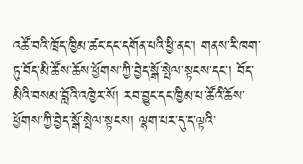འཚོ་བའི་ཁྲོད་ཁྱིམ་ཚང་དང་དགོན་པའི་ཕྱི་ནང་། གནས་རི་ཁག་ཏུ་བོད་མི་ཚོས་ཆོས་ཕྱོགས་ཀྱི་བྱེད་སྒོ་སྤེལ་སྟངས་དང་། བོད་མིའི་བསམ་བློའི་འཁྱེར་སོ། རབ་བྱུང་དང་ཁྱིམ་པ་ཚོའི་ཆོས་ཕྱོགས་ཀྱི་བྱེད་སྒོ་སྤེལ་སྟངས། ལྷག་པར་དུ་ད་ལྟའི་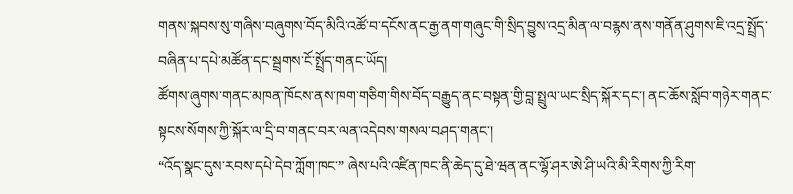གནས་སྐབས་སུ་གཞིས་བཞུགས་བོད་མིའི་འཚོ་བ་དངོས་ནང་རྒྱ་ནག་གཞུང་གི་སྲིད་བྱུས་འདྲ་མིན་ལ་བརྙས་ནས་གནོན་ཤུགས་ཇི་འདྲ་སྤྲོད་བཞིན་པ་དཔེ་མཚོན་དང་སྦྲགས་ངོ་སྤྲོད་གནང་ཡོད།
ཚོགས་ཞུགས་གནང་མཁན་ཁོངས་ནས་ཁག་གཅིག་གིས་བོད་བརྒྱུད་ནང་བསྟན་གྱི་བླ་སྤྲུལ་ཡང་སྲིད་སྐོར་དང་། ནང་ཆོས་སློབ་གཉེར་གནང་སྟངས་སོགས་ཀྱི་སྐོར་ལ་དྲི་བ་གནང་བར་ལན་འདེབས་གསལ་བཤད་གནང་།
“འོད་སྣང་དུས་རབས་དཔེ་དེབ་ཀློག་ཁང་” ཞེས་པའི་འཛིན་ཁང་ནི་ཆེད་དུ་ཐེ་ཝན་ནང་ལྷོ་ཤར་ཨེ་ཤི་ཡའི་མི་རིགས་ཀྱི་རིག་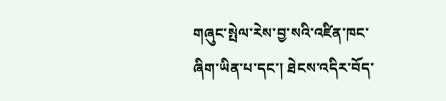གཞུང་སྤེལ་རེས་བྱ་སའི་འཛིན་ཁང་ཞིག་ཡིན་པ་དང་། ཐེངས་འདིར་བོད་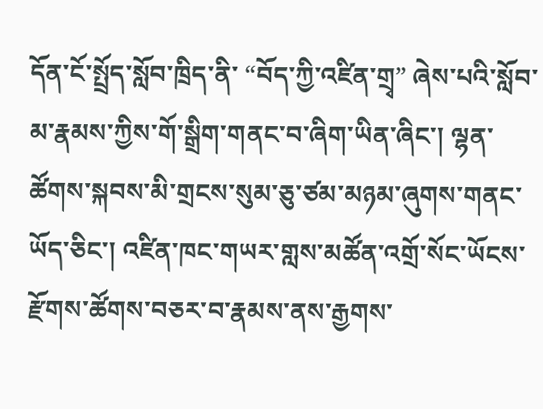དོན་ངོ་སྤྲོད་སློབ་ཁྲིད་ནི་ “བོད་ཀྱི་འཛིན་གྲྭ” ཞེས་པའི་སློབ་མ་རྣམས་ཀྱིས་གོ་སྒྲིག་གནང་བ་ཞིག་ཡིན་ཞིང་། ལྷན་ཚོགས་སྐབས་མི་གྲངས་སུམ་ཅུ་ཙམ་མཉམ་ཞུགས་གནང་ཡོད་ཅིང་། འཛིན་ཁང་གཡར་གླས་མཚོན་འགྲོ་སོང་ཡོངས་རྫོགས་ཚོགས་བཅར་བ་རྣམས་ནས་རྒྱགས་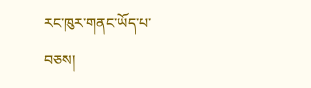རང་ཁུར་གནང་ཡོད་པ་བཅས།